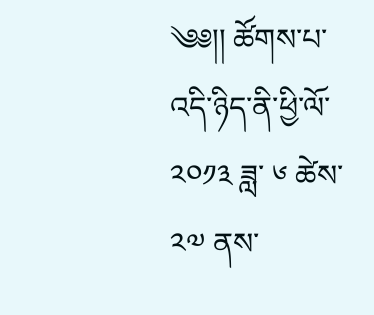༄༅།། ཚོགས་པ་འདི་ཉིད་ནི་ཕྱི་ལོ་ ༢༠༡༣ ཟླ་ ༦ ཚེས་ ༢༧ ནས་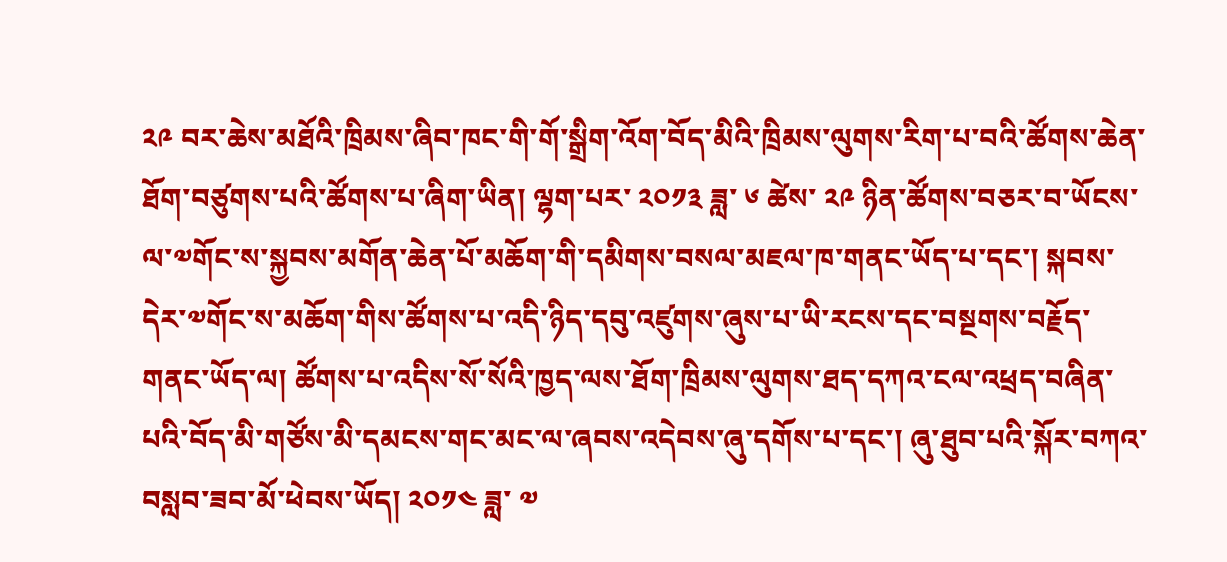༢༩ བར་ཆེས་མཐོའི་ཁྲིམས་ཞིབ་ཁང་གི་གོ་སྒྲིག་འོག་བོད་མིའི་ཁྲིམས་ལུགས་རིག་པ་བའི་ཚོགས་ཆེན་ཐོག་བཙུགས་པའི་ཚོགས་པ་ཞིག་ཡིན། ལྷག་པར་ ༢༠༡༣ ཟླ་ ༦ ཚེས་ ༢༩ ཉིན་ཚོགས་བཅར་བ་ཡོངས་ལ་༧གོང་ས་སྐྱབས་མགོན་ཆེན་པོ་མཆོག་གི་དམིགས་བསལ་མཇལ་ཁ་གནང་ཡོད་པ་དང་། སྐབས་དེར་༧གོང་ས་མཆོག་གིས་ཚོགས་པ་འདི་ཉིད་དབུ་འཛུགས་ཞུས་པ་ཡི་རངས་དང་བསྔགས་བརྗོད་གནང་ཡོད་ལ། ཚོགས་པ་འདིས་སོ་སོའི་ཁྱད་ལས་ཐོག་ཁྲིམས་ལུགས་ཐད་དཀའ་ངལ་འཕྲད་བཞིན་པའི་བོད་མི་གཙོས་མི་དམངས་གང་མང་ལ་ཞབས་འདེབས་ཞུ་དགོས་པ་དང་། ཞུ་ཐུབ་པའི་སྐོར་བཀའ་བསླབ་ཟབ་མོ་ཕེབས་ཡོད། ༢༠༡༤ ཟླ་ ༧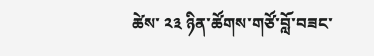ཚེས་ ༢༣ ཉིན་ཚོགས་གཙོ་བློ་བཟང་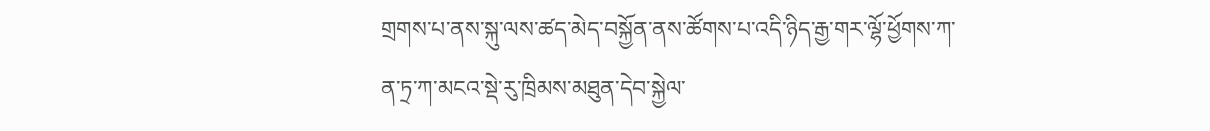གྲགས་པ་ནས་སྐུ་ལས་ཚད་མེད་བསྐྱོན་ནས་ཚོགས་པ་འདི་ཉིད་རྒྱ་གར་ལྷོ་ཕྱོགས་ཀ་ན་ཏྲ་ཀ་མངའ་སྡེ་རུ་ཁྲིམས་མཐུན་དེབ་སྐྱེལ་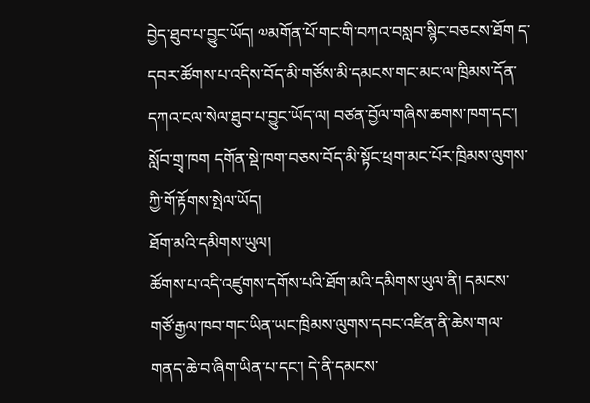བྱེད་ཐུབ་པ་བྱུང་ཡོད། ༧མགོན་པོ་གང་གི་བཀའ་བསླབ་སྙིང་བཅངས་ཐོག ད་དབར་ཚོགས་པ་འདིས་བོད་མི་གཙོས་མི་དམངས་གང་མང་ལ་ཁྲིམས་དོན་དཀའ་ངལ་སེལ་ཐུབ་པ་བྱུང་ཡོད་ལ། བཙན་བྱོལ་གཞིས་ཆགས་ཁག་དང་། སློབ་གྲྭ་ཁག དགོན་སྡེ་ཁག་བཅས་བོད་མི་སྟོང་ཕྲག་མང་པོར་ཁྲིམས་ལུགས་ཀྱི་གོ་རྟོགས་སྤེལ་ཡོད།
ཐོག་མའི་དམིགས་ཡུལ།
ཚོགས་པ་འདི་འཛུགས་དགོས་པའི་ཐོག་མའི་དམིགས་ཡུལ་ནི། དམངས་གཙོ་རྒྱལ་ཁབ་གང་ཡིན་ཡང་ཁྲིམས་ལུགས་དབང་འཛིན་ནི་ཆེས་གལ་གནད་ཆེ་བ་ཞིག་ཡིན་པ་དང་། དེ་ནི་དམངས་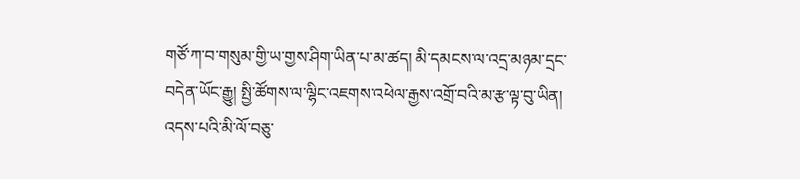གཙོ་ཀ་བ་གསུམ་གྱི་ཡ་གྱས་ཤིག་ཡིན་པ་མ་ཚད། མི་དམངས་ལ་འདྲ་མཉམ་དྲང་བདེན་ཡོང་རྒྱུ། སྤྱི་ཚོགས་ལ་ལྷིང་འཇགས་འཕེལ་རྒྱས་འགྲོ་བའི་མ་རྩ་ལྟ་བུ་ཡིན། འདས་པའི་མི་ལོ་བཅུ་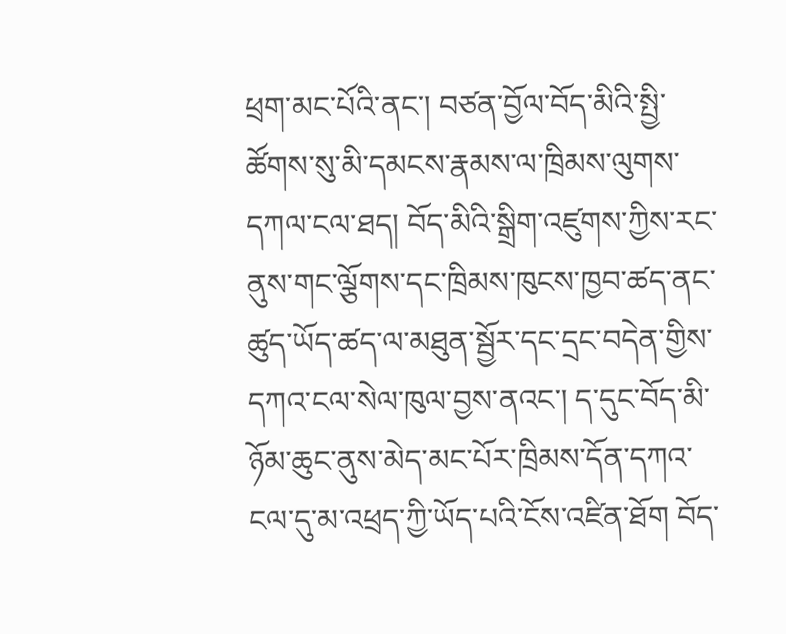ཕྲག་མང་པོའི་ནང་། བཙན་བྱོལ་བོད་མིའི་སྤྱི་ཚོགས་སུ་མི་དམངས་རྣམས་ལ་ཁྲིམས་ལུགས་དཀལ་ངལ་ཐད། བོད་མིའི་སྒྲིག་འཛུགས་ཀྱིས་རང་ནུས་གང་ལྕོགས་དང་ཁྲིམས་ཁུངས་ཁྱབ་ཚད་ནང་ཚུད་ཡོད་ཚད་ལ་མཐུན་སྦྱོར་དང་དྲང་བདེན་གྱིས་དཀའ་ངལ་སེལ་ཁུལ་བྱས་ནའང་། ད་དུང་བོད་མི་ཉོམ་ཆུང་ནུས་མེད་མང་པོར་ཁྲིམས་དོན་དཀའ་ངལ་དུ་མ་འཕྲད་ཀྱི་ཡོད་པའི་ངོས་འཛིན་ཐོག བོད་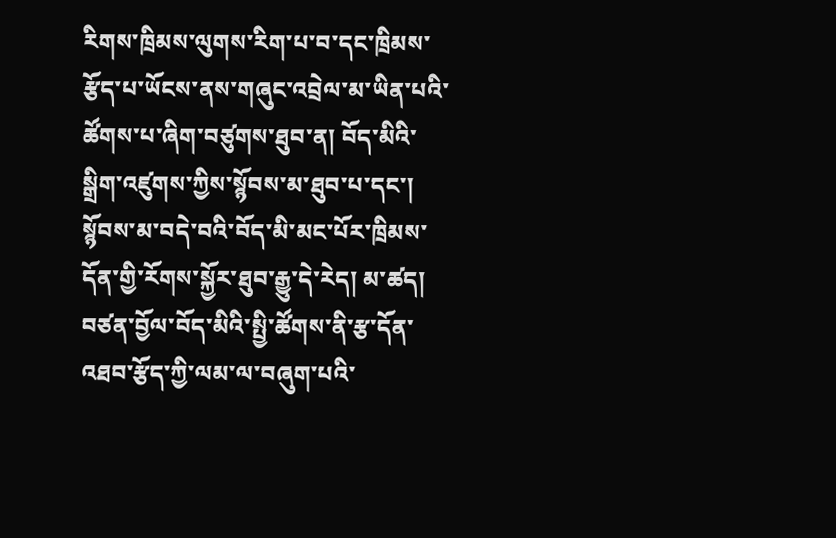རིགས་ཁྲིམས་ལུགས་རིག་པ་བ་དང་ཁྲིམས་རྩོད་པ་ཡོངས་ནས་གཞུང་འབྲེལ་མ་ཡིན་པའི་ཚོགས་པ་ཞིག་བཙུགས་ཐུབ་ན། བོད་མིའི་སྒྲིག་འཛུགས་ཀྱིས་སྙོབས་མ་ཐུབ་པ་དང་། སྙོབས་མ་བདེ་བའི་བོད་མི་མང་པོར་ཁྲིམས་དོན་གྱི་རོགས་སྐྱོར་ཐུབ་རྒྱུ་དེ་རེད། མ་ཚད། བཙན་བྱོལ་བོད་མིའི་སྤྱི་ཚོགས་ནི་རྩ་དོན་འཐབ་རྩོད་ཀྱི་ལམ་ལ་བཞུག་པའི་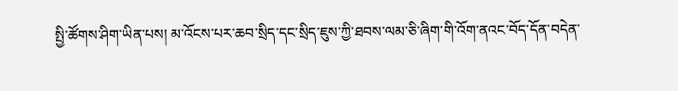སྤྱི་ཚོགས་ཤིག་ཡིན་པས། མ་འོངས་པར་ཆབ་སྲིད་དང་སྲིད་ཇུས་ཀྱི་ཐབས་ལམ་ཅི་ཞིག་གི་འོག་ནའང་བོད་དོན་བདེན་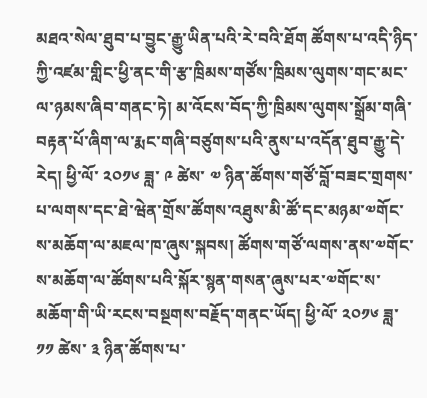མཐའ་སེལ་ཐུབ་པ་བྱུང་རྒྱུ་ཡིན་པའི་རེ་བའི་ཐོག ཚོགས་པ་འདི་ཉིད་ཀྱི་འཛམ་གླིང་ཕྱི་ནང་གི་རྩ་ཁྲིམས་གཙོས་ཁྲིམས་ལུགས་གང་མང་ལ་ཉམས་ཞིབ་གནང་ཏེ། མ་འོངས་བོད་ཀྱི་ཁྲིམས་ལུགས་སྒྲོམ་གཞི་བརྟན་པོ་ཞིག་ལ་རྨང་གཞི་བཙུགས་པའི་ནུས་པ་འདོན་ཐུབ་རྒྱུ་དེ་རེད། ཕྱི་ལོ་ ༢༠༡༦ ཟླ་ ༩ ཚེས་ ༧ ཉིན་ཚོགས་གཙོ་བློ་བཟང་གྲགས་པ་ལགས་དང་ཐེ་ཝེན་གྲོས་ཚོགས་འཐུས་མི་ཚོ་དང་མཉམ་༧གོང་ས་མཆོག་ལ་མཇལ་ཁ་ཞུས་སྐབས། ཚོགས་གཙོ་ལགས་ནས་༧གོང་ས་མཆོག་ལ་ཚོགས་པའི་སྐོར་སྙན་གསན་ཞུས་པར་༧གོང་ས་མཆོག་གི་ཡི་རངས་བསྔགས་བརྗོད་གནང་ཡོད། ཕྱི་ལོ་ ༢༠༡༦ ཟླ་ ༡༡ ཚེས་ ༣ ཉིན་ཚོགས་པ་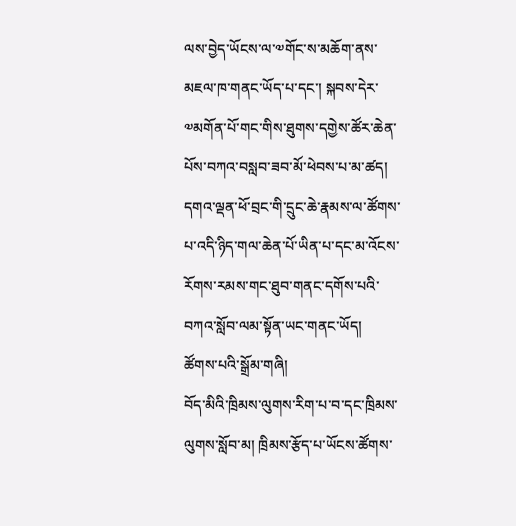ལས་བྱེད་ཡོངས་ལ་༧གོང་ས་མཆོག་ནས་མཇལ་ཁ་གནང་ཡོད་པ་དང་། སྐབས་དེར་༧མགོན་པོ་གང་གིས་ཐུགས་དགྱེས་ཚོར་ཆེན་པོས་བཀའ་བསླབ་ཟབ་མོ་ཕེབས་པ་མ་ཚད། དགའ་ལྡན་ཕོ་བྲང་གི་དྲུང་ཆེ་རྣམས་ལ་ཚོགས་པ་འདི་ཉིད་གལ་ཆེན་པོ་ཡིན་པ་དང་མ་འོངས་རོགས་རམས་གང་ཐུབ་གནང་དགོས་པའི་བཀའ་སློབ་ལམ་སྟོན་ཡང་གནང་ཡོད།
ཚོགས་པའི་སྒྲོམ་གཞི།
བོད་མིའི་ཁྲིམས་ལུགས་རིག་པ་བ་དང་ཁྲིམས་ལུགས་སློབ་མ། ཁྲིམས་རྩོད་པ་ཡོངས་ཚོགས་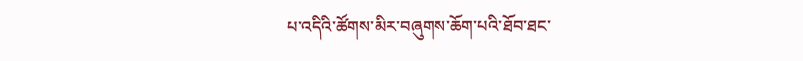པ་འདིའི་ཚོགས་མིར་བཞུགས་ཆོག་པའི་ཐོབ་ཐང་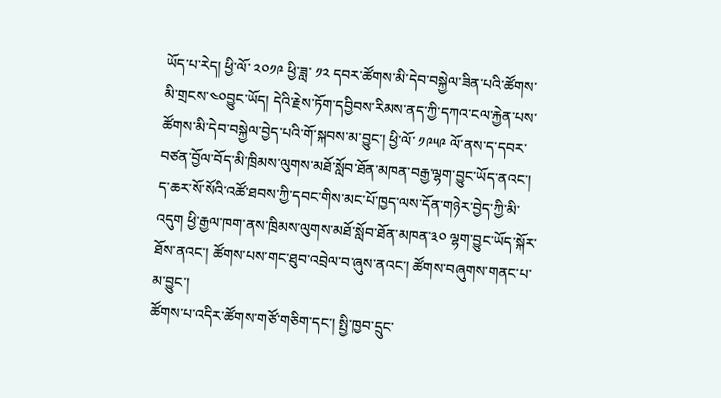ཡོད་པ་རེད། ཕྱི་ལོ་ ༢༠༡༩ ཕྱི་ཟླ་ ༡༢ དབར་ཚོགས་མི་དེབ་བསྐྱེལ་ཟིན་པའི་ཚོགས་མི་གྲངས་༤༠བྱུང་ཡོད། དེའི་རྗེས་ཏོག་དབྱིབས་རིམས་ནད་ཀྱི་དཀའ་ངལ་རྐྱེན་པས་ཚོགས་མི་དེབ་བསྐྱེལ་བྱེད་པའི་གོ་སྐབས་མ་བྱུང་། ཕྱི་ལོ་ ༡༩༥༩ ལོ་ནས་ད་དབར་བཙན་བྱོལ་བོད་མི་ཁྲིམས་ལུགས་མཐོ་སློབ་ཐོན་མཁན་བརྒྱ་ལྷག་བྱུང་ཡོད་ནའང་། ད་ཆར་སོ་སོའི་འཚོ་ཐབས་ཀྱི་དབང་གིས་མང་པོ་ཁྱད་ལས་དོན་གཉེར་བྱེད་ཀྱི་མི་འདུག ཕྱི་རྒྱལ་ཁག་ནས་ཁྲིམས་ལུགས་མཐོ་སློབ་ཐོན་མཁན་༣༠ ལྷག་བྱུང་ཡོད་སྐོར་ཐོས་ནའང་། ཚོགས་པས་གང་ཐུབ་འབྲེལ་བ་ཞུས་ནའང་། ཚོགས་བཞུགས་གནང་པ་མ་བྱུང་།
ཚོགས་པ་འདིར་ཚོགས་གཙོ་གཅིག་དང་། སྤྱི་ཁྱབ་དྲུང་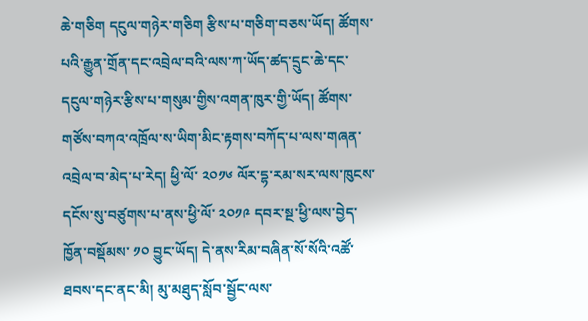ཆེ་གཅིག དངུལ་གཉེར་གཅིག རྩིས་པ་གཅིག་བཅས་ཡོད། ཚོགས་པའི་རྒྱུན་གྲོན་དང་འབྲེལ་བའི་ལས་ཀ་ཡོད་ཚད་དྲུང་ཆེ་དང་དངུལ་གཉེར་རྩིས་པ་གསུམ་གྱིས་འགན་ཁུར་གྱི་ཡོད། ཚོགས་གཙོས་བཀའ་འཁྲོལ་ས་ཡིག་མིང་རྟགས་བཀོད་པ་ལས་གཞན་འབྲེལ་བ་མེད་པ་རེད། ཕྱི་ལོ་ ༢༠༡༦ ལོར་དྷ་རམ་སར་ལས་ཁུངས་དངོས་སུ་བཙུགས་པ་ནས་ཕྱི་ལོ་ ༢༠༡༩ དབར་སྔ་ཕྱི་ལས་བྱེད་ཁྱོན་བསྡོམས་ ༡༠ བྱུང་ཡོད། དེ་ནས་རིམ་བཞིན་སོ་སོའི་འཚོ་ཐབས་དང་ནང་མི། མུ་མཐུད་སློབ་སྦྱོང་ལས་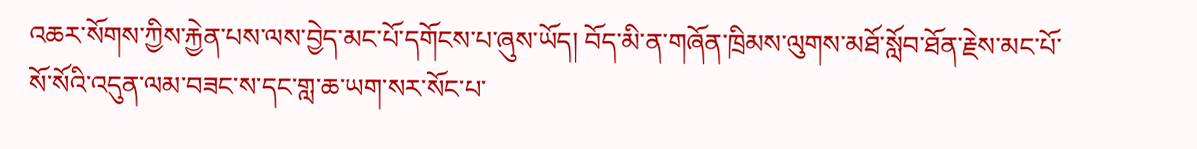འཆར་སོགས་ཀྱིས་རྐྱེན་པས་ལས་བྱེད་མང་པོ་དགོངས་པ་ཞུས་ཡོད། བོད་མི་ན་གཞོན་ཁྲིམས་ལུགས་མཐོ་སློབ་ཐོན་རྗེས་མང་པོ་སོ་སོའི་འདུན་ལམ་བཟང་ས་དང་གླ་ཆ་ཡག་སར་སོང་པ་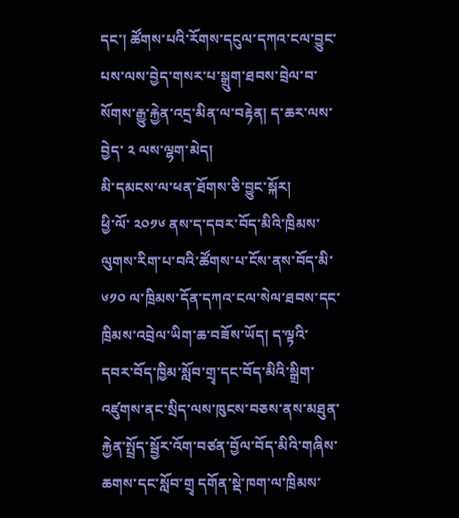དང་། ཚོགས་པའི་རོགས་དངུལ་དཀའ་ངལ་བྱུང་པས་ལས་བྱེད་གསར་པ་སྒྲུག་ཐབས་བྲེལ་བ་སོགས་རྒྱུ་རྐྱེན་འདྲ་མིན་ལ་བརྟེན། ད་ཆར་ལས་བྱེད་ ༢ ལས་ལྷག་མེད།
མི་དམངས་ལ་ཕན་ཐོགས་ཅི་བྱུང་སྐོར།
ཕྱི་ལོ་ ༢༠༡༦ ནས་ད་དབར་བོད་མིའི་ཁྲིམས་ལུགས་རིག་པ་བའི་ཚོགས་པ་ངོས་ནས་བོད་མི་ ༦༡༠ ལ་ཁྲིམས་དོན་དཀའ་ངལ་སེལ་ཐབས་དང་ཁྲིམས་འབྲེལ་ཡིག་ཆ་བཟོས་ཡོད། ད་ལྟའི་དབར་བོད་ཁྱིམ་སློབ་གྲྭ་དང་བོད་མིའི་སྒྲིག་འཛུགས་ནང་སྲིད་ལས་ཁུངས་བཅས་ནས་མཐུན་རྐྱེན་སྤྲོད་སྦྱོར་འོག་བཙན་བྱོལ་བོད་མིའི་གཞིས་ཆགས་དང་སློབ་གྲྭ དགོན་སྡེ་ཁག་ལ་ཁྲིམས་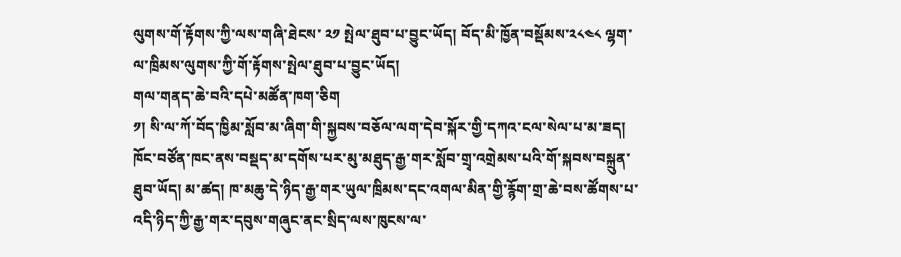ལུགས་གོ་རྟོགས་ཀྱི་ལས་གཞི་ཐེངས་ ༢༡ སྤེལ་ཐུབ་པ་བྱུང་ཡོད། བོད་མི་ཁྱོན་བསྡོམས་༢༨༤༨ ལྷག་ལ་ཁྲིམས་ལུགས་ཀྱི་གོ་རྟོགས་སྤེལ་ཐུབ་པ་བྱུང་ཡོད།
གལ་གནད་ཆེ་བའི་དཔེ་མཚོན་ཁག་ཅིག
༡། སི་ལ་ཀོ་བོད་ཁྱིམ་སློབ་མ་ཞིག་གི་སྐྱབས་བཅོལ་ལག་དེབ་སྐོར་གྱི་དཀའ་ངལ་སེལ་པ་མ་ཟད། ཁོང་བཙོན་ཁང་ནས་བསྡད་མ་དགོས་པར་མུ་མཐུད་རྒྱ་གར་སློབ་གྲྭ་འགྲེམས་པའི་གོ་སྐབས་བསྐྲུན་ཐུབ་ཡོད། མ་ཚད། ཁ་མཆུ་དེ་ཉིད་རྒྱ་གར་ཡུལ་ཁྲིམས་དང་འགལ་མིན་གྱི་རྙོག་གྲ་ཆེ་བས་ཚོགས་པ་འདི་ཉིད་ཀྱི་རྒྱ་གར་དབུས་གཞུང་ནང་སྲིད་ལས་ཁུངས་ལ་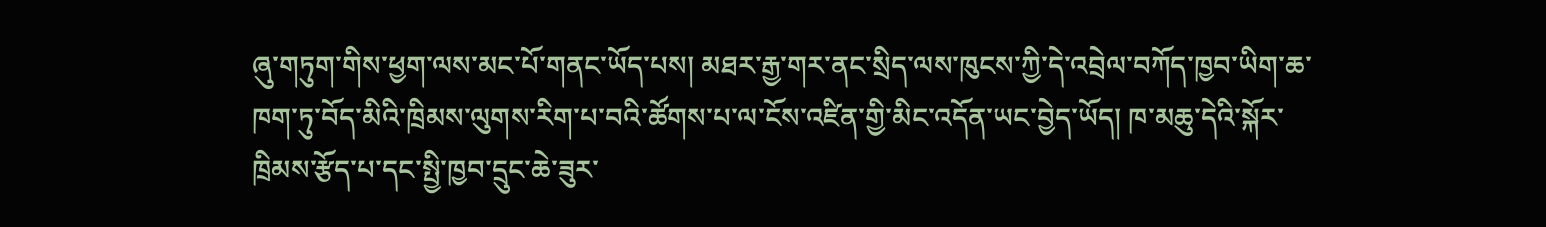ཞུ་གཏུག་གིས་ཕྱག་ལས་མང་པོ་གནང་ཡོད་པས། མཐར་རྒྱ་གར་ནང་སྲིད་ལས་ཁུངས་ཀྱི་དེ་འབྲེལ་བཀོད་ཁྱབ་ཡིག་ཆ་ཁག་ཏུ་བོད་མིའི་ཁྲིམས་ལུགས་རིག་པ་བའི་ཚོགས་པ་ལ་ངོས་འཛིན་གྱི་མིང་འདོན་ཡང་བྱེད་ཡོད། ཁ་མཆུ་དེའི་སྐོར་ཁྲིམས་རྩོད་པ་དང་སྤྱི་ཁྱབ་དྲུང་ཆེ་ཟུར་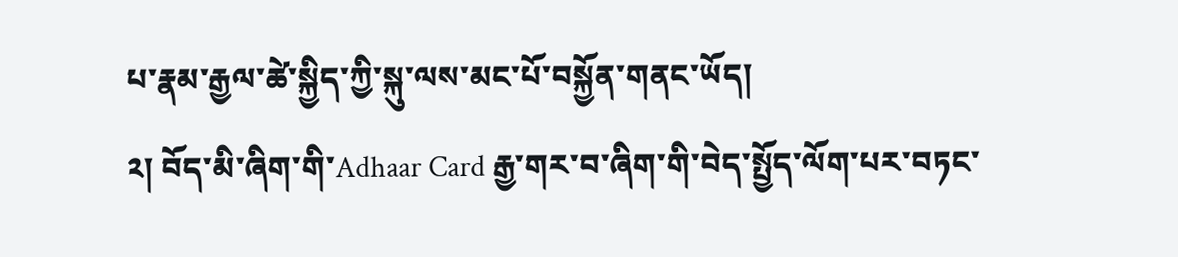པ་རྣམ་རྒྱལ་ཚེ་སྐྱིད་ཀྱི་སྐུ་ལས་མང་པོ་བསྐྱོན་གནང་ཡོད།
༢། བོད་མི་ཞིག་གི་Adhaar Card རྒྱ་གར་བ་ཞིག་གི་བེད་སྤྱོད་ལོག་པར་བཏང་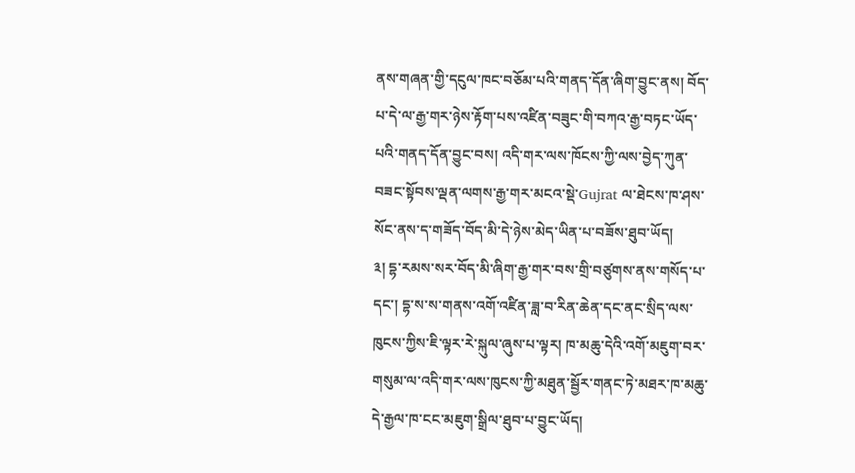ནས་གཞན་གྱི་དངུལ་ཁང་བཅོམ་པའི་གནད་དོན་ཞིག་བྱུང་ནས། བོད་པ་དེ་ལ་རྒྱ་གར་ཉེས་རྟོག་པས་འཛིན་བཟུང་གི་བཀའ་རྒྱ་བཏང་ཡོད་པའི་གནད་དོན་བྱུང་བས། འདི་གར་ལས་ཁོངས་ཀྱི་ལས་བྱེད་ཀུན་བཟང་སྟོབས་ལྡན་ལགས་རྒྱ་གར་མངའ་སྡེ་Gujrat ལ་ཐེངས་ཁ་ཤས་སོང་ནས་ད་གཟོད་བོད་མི་དེ་ཉེས་མེད་ཡིན་པ་བཟོས་ཐུབ་ཡོད།
༣། དྷ་རམས་སར་བོད་མི་ཞིག་རྒྱ་གར་བས་གྲི་བཙུགས་ནས་གསོད་པ་དང་། དྷ་ས་ས་གནས་འགོ་འཛིན་ཟླ་བ་རིན་ཆེན་དང་ནང་སྲིད་ལས་ཁུངས་ཀྱིས་ཇི་ལྟར་རེ་སྐུལ་ཞུས་པ་ལྟར། ཁ་མཆུ་དེའི་འགོ་མཇུག་བར་གསུམ་ལ་འདི་གར་ལས་ཁུངས་ཀྱི་མཐུན་སྦྱོར་གནང་ཏེ་མཐར་ཁ་མཆུ་དེ་རྒྱལ་ཁ་ངང་མཇུག་སྒྲིལ་ཐུབ་པ་བྱུང་ཡོད།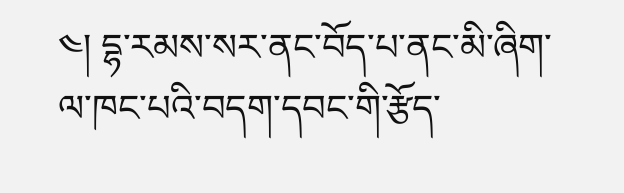༤། དྷ་རམས་སར་ནང་བོད་པ་ནང་མི་ཞིག་ལ་ཁང་པའི་བདག་དབང་གི་རྩོད་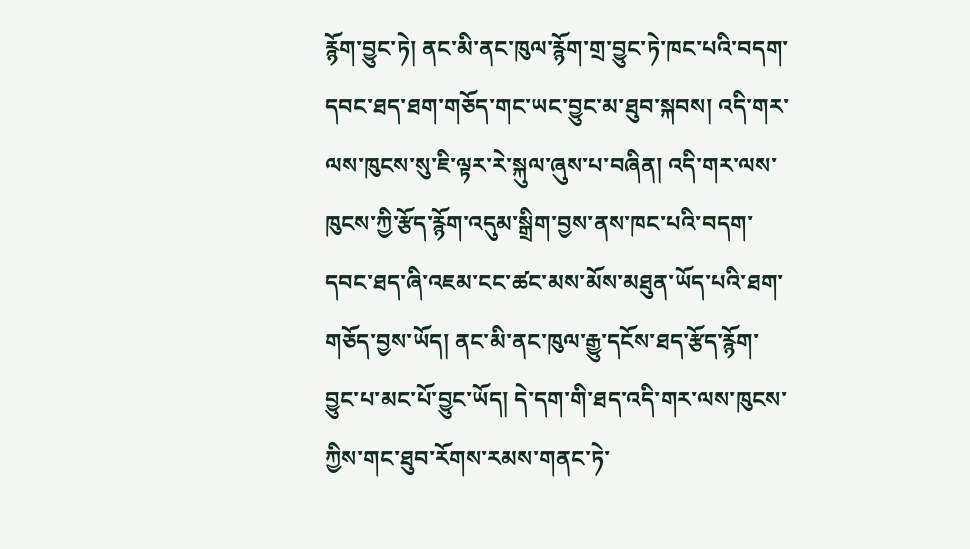རྙོག་བྱུང་ཏེ། ནང་མི་ནང་ཁུལ་རྙོག་གྲ་བྱུང་ཏེ་ཁང་པའི་བདག་དབང་ཐད་ཐག་གཅོད་གང་ཡང་བྱུང་མ་ཐུབ་སྐབས། འདི་གར་ལས་ཁུངས་སུ་ཇི་ལྟར་རེ་སྐུལ་ཞུས་པ་བཞིན། འདི་གར་ལས་ཁུངས་ཀྱི་རྩོད་རྙོག་འདུམ་སྒྲིག་བྱས་ནས་ཁང་པའི་བདག་དབང་ཐད་ཞི་འཇམ་ངང་ཚང་མས་མོས་མཐུན་ཡོད་པའི་ཐག་གཅོད་བྱས་ཡོད། ནང་མི་ནང་ཁུལ་རྒྱུ་དངོས་ཐད་རྩོད་རྙོག་བྱུང་པ་མང་པོ་བྱུང་ཡོད། དེ་དག་གི་ཐད་འདི་གར་ལས་ཁུངས་ཀྱིས་གང་ཐུབ་རོགས་རམས་གནང་ཏེ་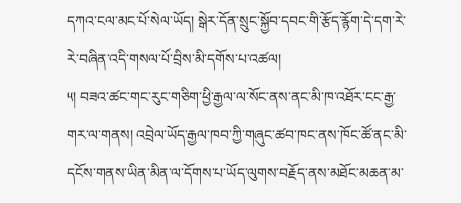དཀའ་ངལ་མང་པོ་སེལ་ཡོད། སྒེར་དོན་སྲུང་སྐྱོབ་དབང་གི་རྩོད་རྙོག་དེ་དག་རེ་རེ་བཞིན་འདི་གསལ་པོ་བྲིས་མི་དགོས་པ་འཚལ།
༥། བཟའ་ཚང་གང་རུང་གཅིག་ཕྱི་རྒྱལ་ལ་སོང་ནས་ནང་མི་ཁ་འཐོར་ངང་རྒྱ་གར་ལ་གནས། འབྲེལ་ཡོད་རྒྱལ་ཁབ་ཀྱི་གཞུང་ཚབ་ཁང་ནས་ཁོང་ཚོ་ནང་མི་དངོས་གནས་ཡིན་མིན་ལ་དོགས་པ་ཡོད་ལུགས་བརྗོད་ནས་མཐོང་མཆན་མ་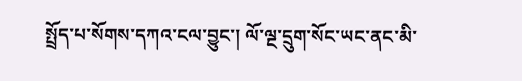སྤྲོད་པ་སོགས་དཀའ་ངལ་བྱུང་། ལོ་ལྔ་དྲུག་སོང་ཡང་ནང་མི་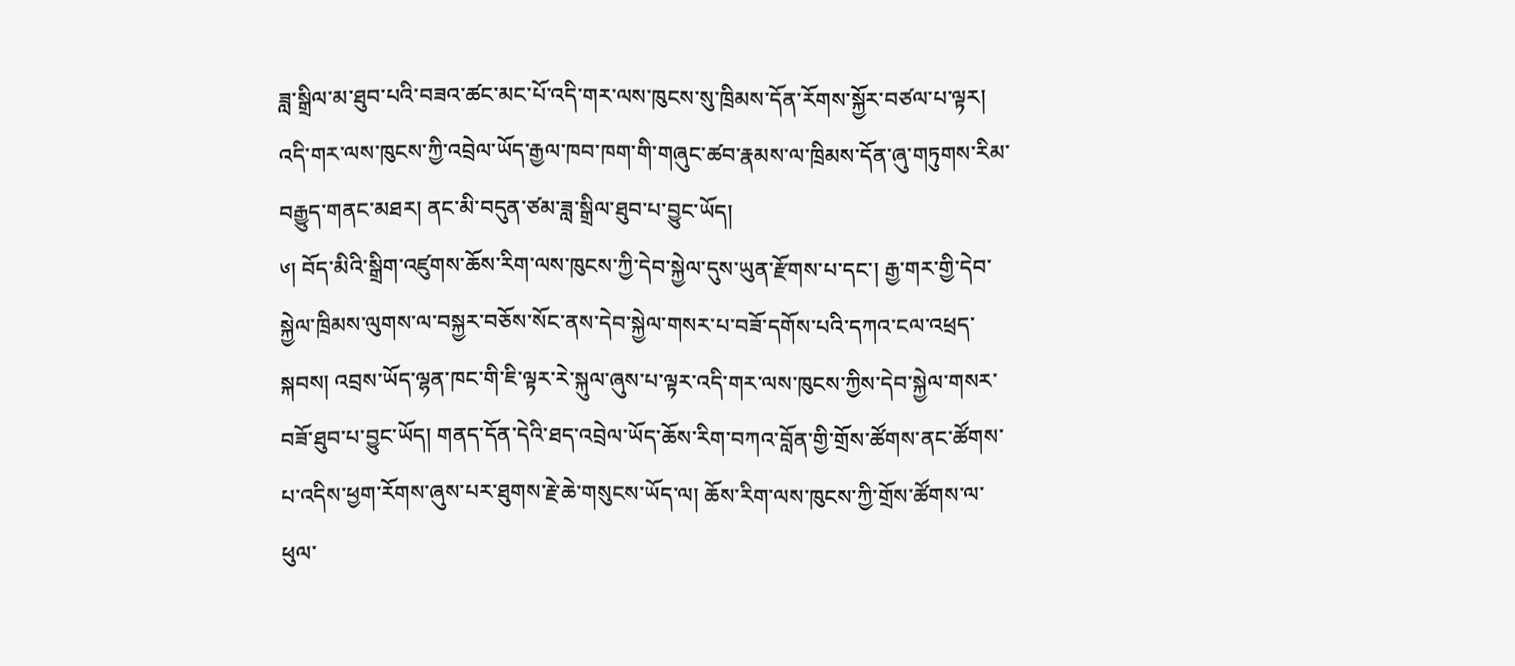ཟླ་སྒྲིལ་མ་ཐུབ་པའི་བཟའ་ཚང་མང་པོ་འདི་གར་ལས་ཁུངས་སུ་ཁྲིམས་དོན་རོགས་སྐྱོར་བཙལ་པ་ལྟར། འདི་གར་ལས་ཁུངས་ཀྱི་འབྲེལ་ཡོད་རྒྱལ་ཁབ་ཁག་གི་གཞུང་ཚབ་རྣམས་ལ་ཁྲིམས་དོན་ཞུ་གཏུགས་རིམ་བརྒྱུད་གནང་མཐར། ནང་མི་བདུན་ཙམ་ཟླ་སྒྲིལ་ཐུབ་པ་བྱུང་ཡོད།
༦། བོད་མིའི་སྒྲིག་འཛུགས་ཆོས་རིག་ལས་ཁུངས་ཀྱི་དེབ་སྐྱེལ་དུས་ཡུན་རྫོགས་པ་དང་། རྒྱ་གར་གྱི་དེབ་སྐྱེལ་ཁྲིམས་ལུགས་ལ་བསྐྱར་བཅོས་སོང་ནས་དེབ་སྐྱེལ་གསར་པ་བཟོ་དགོས་པའི་དཀའ་ངལ་འཕྲད་སྐབས། འབྲས་ཡོད་ལྷན་ཁང་གི་ཇི་ལྟར་རེ་སྐུལ་ཞུས་པ་ལྟར་འདི་གར་ལས་ཁུངས་ཀྱིས་དེབ་སྐྱེལ་གསར་བཟོ་ཐུབ་པ་བྱུང་ཡོད། གནད་དོན་དེའི་ཐད་འབྲེལ་ཡོད་ཆོས་རིག་བཀའ་བློན་གྱི་གྲོས་ཚོགས་ནང་ཚོགས་པ་འདིས་ཕྱག་རོགས་ཞུས་པར་ཐུགས་རྗེ་ཆེ་གསུངས་ཡོད་ལ། ཆོས་རིག་ལས་ཁུངས་ཀྱི་གྲོས་ཚོགས་ལ་ཕུལ་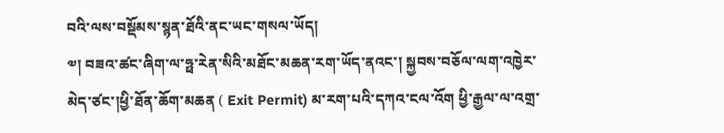བའི་ལས་བསྡོམས་སྙན་ཐོའི་ནང་ཡང་གསལ་ཡོད།
༧། བཟའ་ཚང་ཞིག་ལ་ཧྥ་རེན་སིའི་མཐོང་མཆན་རག་ཡོད་ནའང་། སྐྱབས་བཅོལ་ལག་འཁྱེར་མེད་ཙང་།ཕྱི་ཐོན་ཆོག་མཆན ( Exit Permit) མ་རག་པའི་དཀའ་ངལ་འོག ཕྱི་རྒྱལ་ལ་འགྲ་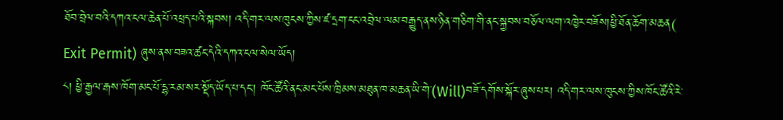ཐོབ་བྲེལ་བའི་དཀའ་ངལ་ཆེན་པོ་འཕྲད་པའི་སྐབས། འདི་གར་ལས་ཁུངས་ཀྱིས་ཛ་དྲག་ངང་འབྲེལ་ལམ་བརྒྱུད་ནས་ཉིན་གཅིག་གི་ནང་སྐྱབས་བཅོལ་ལག་འཁྱེར་བཟོས།ཕྱི་ཐོན་ཆོག་མཆན( Exit Permit) ཞུས་ནས་བཟའ་ཚང་དེའི་དཀའ་ངལ་སེལ་ཡོད།
༨། ཕྱི་རྒྱལ་རྒས་ཁོག་མང་པོ་དྷ་རམ་སར་སྡོད་ཡོད་པ་དང་། ཁོང་ཚོའི་ནང་མང་པོས་ཁྲིམས་མཐུན་ཁ་མཆན་ཡི་གེ་(Will)བཟོ་དགོས་སྐོར་ཞུས་པར། འདི་གར་ལས་ཁུངས་ཀྱིས་ཁོང་ཚོའི་རེ་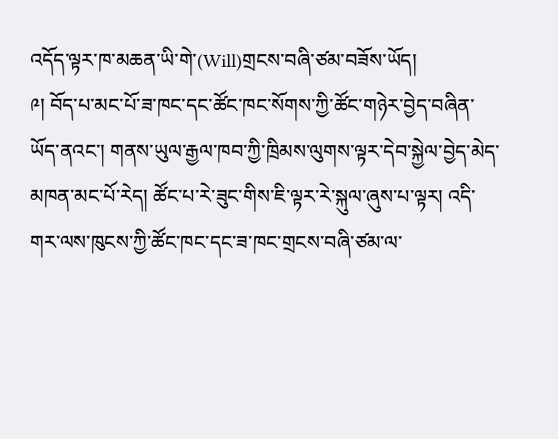འདོད་ལྟར་ཁ་མཆན་ཡི་གེ་(Will)གྲངས་བཞི་ཙམ་བཟོས་ཡོད།
༩། བོད་པ་མང་པོ་ཟ་ཁང་དང་ཚོང་ཁང་སོགས་ཀྱི་ཚོང་གཉེར་བྱེད་བཞིན་ཡོད་ནའང་། གནས་ཡུལ་རྒྱལ་ཁབ་ཀྱི་ཁྲིམས་ལུགས་ལྟར་དེབ་སྐྱེལ་བྱེད་མེད་མཁན་མང་པོ་རེད། ཚོང་པ་རེ་ཟུང་གིས་ཇི་ལྟར་རེ་སྐུལ་ཞུས་པ་ལྟར། འདི་གར་ལས་ཁུངས་ཀྱི་ཚོང་ཁང་དང་ཟ་ཁང་གྲངས་བཞི་ཙམ་ལ་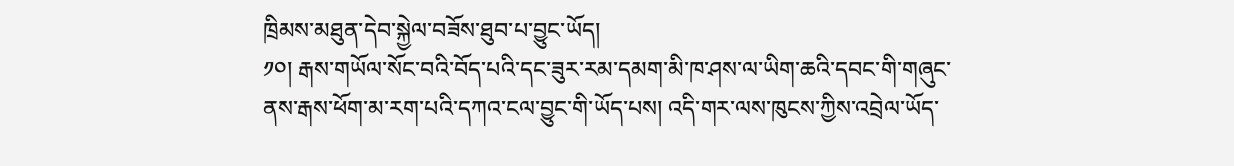ཁྲིམས་མཐུན་དེབ་སྐྱེལ་བཟོས་ཐུབ་པ་བྱུང་ཡོད།
༡༠། རྒས་གཡོལ་སོང་བའི་བོད་པའི་དང་ཟུར་རམ་དམག་མི་ཁ་ཤས་ལ་ཡིག་ཆའི་དབང་གི་གཞུང་ནས་རྒས་ཕོག་མ་རག་པའི་དཀའ་ངལ་བྱུང་གི་ཡོད་པས། འདི་གར་ལས་ཁུངས་ཀྱིས་འབྲེལ་ཡོད་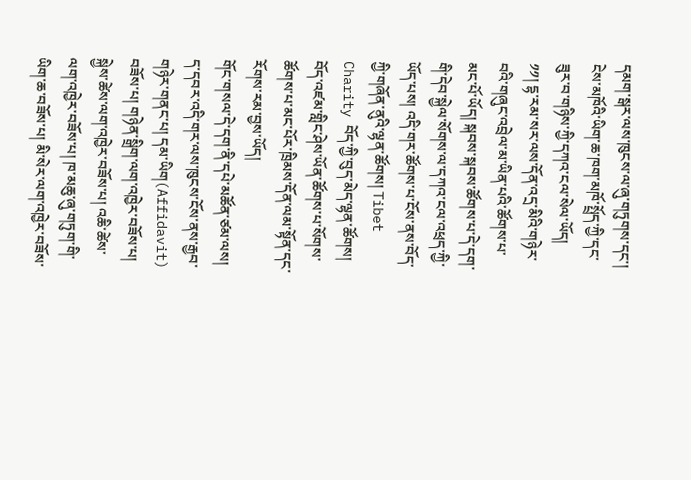དམག་སྒར་ལས་ཁུངས་ལ་ཞུ་གཏུགས་དང་། ངེས་མཁོའི་ཡིག་ཆ་ཁག་མཁོ་སྤྲོད་ཀྱི་དང་ཟུར་བ་གཉིས་ཀྱི་དཀའ་ངལ་སེལ་ཡོད།
༡༡། དྷ་རམ་སར་ལས་དོན་འདྲ་མིའི་གཉེར་བའི་གཞུང་འབྲེལ་མ་ཡིན་པའི་ཚོགས་པ་མང་པོ་ཡོད། སྐབས་སྐབས་ཚོགས་པ་དེ་དག་གི་དེབ་སྐྱེལ་སོགས་ལ་དཀའ་ངལ་འཕྲད་ཀྱི་ཡོད་པས། འདི་གར་ཚོགས་པ་ངོས་ནས་བོད་ཀྱི་གཞོན་ནུའི་ལྷན་ཚོགས། Tibet Charity བོད་ཀྱི་བུད་མེད་ལྷན་ཚོགས། བོད་འཛམ་གླིང་ཤེས་ཡོན་ཚོགས་པ་སོགས་ཚོགས་པ་མང་པོར་ཁྲིམས་དོན་ལམ་སྟོན་དང་རོགས་རམ་བྱས་ཡོད།
གོང་གསལ་དེ་དག་ནི་དཔེ་མཚོན་ཙམ་ལས། ད་དབར་འདི་གར་ལས་ཁུངས་ངོས་ནས་རྒྱབ་གཉེར་གནང་པ། དམ་ཡིག(Affidavit) བཟོས་པ། གཉེན་སྒྲིག་ལག་འཁྱེར་བཟོས་པ། སྐྱེས་ཚེས་ལག་འཁྱེར་བཟོས་པ། འཆི་ཚེས་ལག་འཁྱེར་བཟོས་པ། ཁ་མཆུ་ཞུ་གཏུག་གི་ཡིག་ཆ་བཟོས་པ། མི་སེར་ལག་འཁྱེར་བཟོས་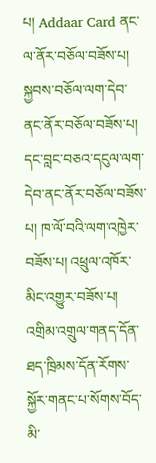པ། Addaar Card ནང་ལ་ནོར་བཅོལ་བཟོས་པ། སྐྱབས་བཅོལ་ལག་དེབ་ནང་ནོར་བཅོལ་བཟོས་པ། དང་བླང་བཅའ་དངུལ་ལག་དེབ་ནང་ནོར་བཅོལ་བཟོས་པ། ཁ་ལོ་བའི་ལག་འཁྱེར་བཟོས་པ། འཕྲུལ་འཁོར་མིང་འགྱུར་བཟོས་པ། འགྲིམ་འགྲུལ་གནད་དོན་ཐད་ཁྲིམས་དོན་རོགས་སྐྱོར་གནང་པ་སོགས་བོད་མི་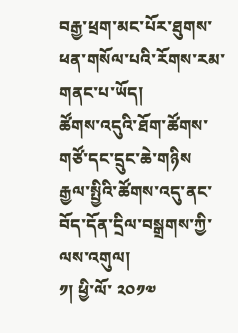བརྒྱ་ཕྲག་མང་པོར་ཐུགས་ཕན་གསོལ་པའི་རོགས་རམ་གནང་པ་ཡོད།
ཚོགས་འདུའི་ཐོག་ཚོགས་གཙོ་དང་དྲུང་ཆེ་གཉིས
རྒྱལ་སྤྱིའི་ཚོགས་འདུ་ནང་བོད་དོན་དྲིལ་བསྒྲགས་ཀྱི་ལས་འགུལ།
༡། ཕྱི་ལོ་ ༢༠༡༧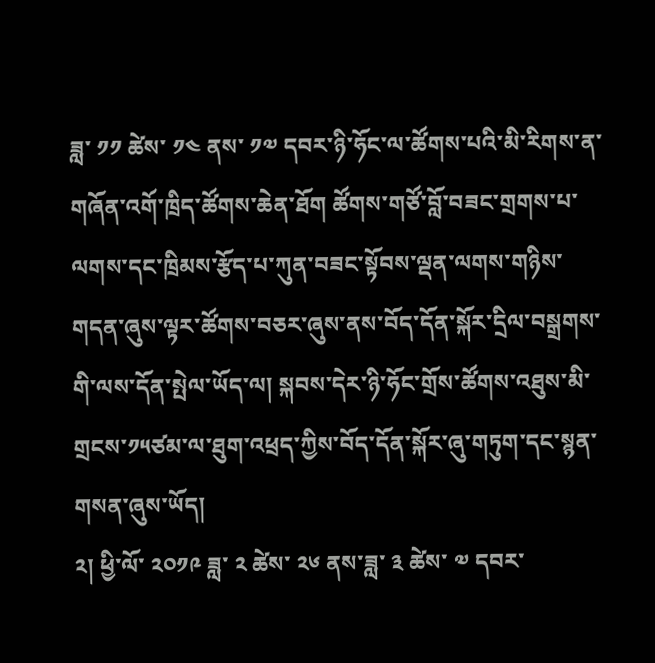ཟླ་ ༡༡ ཚེས་ ༡༤ ནས་ ༡༧ དབར་ཉི་ཧོང་ལ་ཚོགས་པའི་མི་རིགས་ན་གཞོན་འགོ་ཁྲིད་ཚོགས་ཆེན་ཐོག ཚོགས་གཙོ་བློ་བཟང་གྲགས་པ་ལགས་དང་ཁྲིམས་རྩོད་པ་ཀུན་བཟང་སྟོབས་ལྡན་ལགས་གཉིས་གདན་ཞུས་ལྟར་ཚོགས་བཅར་ཞུས་ནས་བོད་དོན་སྐོར་དྲིལ་བསྒྲགས་གི་ལས་དོན་སྤེལ་ཡོད་ལ། སྐབས་དེར་ཉི་ཧོང་གྲོས་ཚོགས་འཐུས་མི་གྲངས་༡༥ཙམ་ལ་ཐུག་འཕྲད་ཀྱིས་བོད་དོན་སྐོར་ཞུ་གཏུག་དང་སྙན་གསན་ཞུས་ཡོད།
༢། ཕྱི་ལོ་ ༢༠༡༩ ཟླ་ ༢ ཚེས་ ༢༦ ནས་ཟླ་ ༣ ཚེས་ ༧ དབར་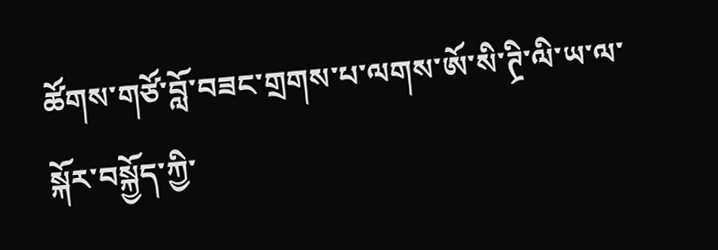ཚོགས་གཙོ་བློ་བཟང་གྲགས་པ་ལགས་ཨོ་སི་ཊྲི་ལི་ཡ་ལ་སྐོར་བསྐྱོད་ཀྱི་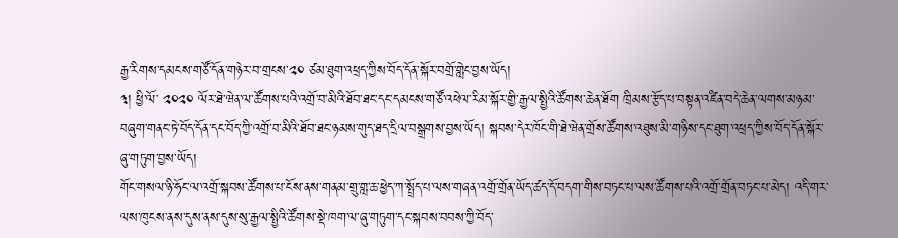རྒྱ་རིགས་དམངས་གཙོ་དོན་གཉེར་བ་གྲངས་༢༠ ཙམ་ཐུག་འཕྲད་ཀྱིས་བོད་དོན་སྐོར་བགྲོ་གླེང་བྱས་ཡོད།
༣། ཕྱི་ལོ་ ༢༠༢༠ ལོར་ཐེ་ཝེན་ལ་ཚོགས་པའི་འགྲོ་བ་མིའི་ཐོབ་ཐང་དང་དམངས་གཙོ་འཕེལ་རིམ་སྐོར་གྱི་རྒྱལ་སྤྱིའི་ཚོགས་ཆེན་ཐོག ཁྲིམས་རྩོད་པ་བསྟན་འཛིན་བདེ་ཆེན་ལགས་མཉམ་བཞུག་གནང་ཏེ་བོད་དོན་དང་བོད་ཀྱི་འགྲོ་བ་མིའི་ཐོབ་ཐང་ཉམས་གུད་ཐད་དྲིལ་བསྒྲགས་བྱས་ཡོད། སྐབས་དེར་ཁོང་གི་ཐེ་ཝེན་གྲོས་ཚོགས་འཐུས་མི་གཉིས་དང་ཐུག་འཕྲད་ཀྱིས་བོད་དོན་སྐོར་ཞུ་གཏུག་བྱས་ཡོད།
གོང་གསལ་ཉི་ཧོང་ལ་འགྲོ་སྐབས་ཚོགས་པ་ངོས་ནས་གནམ་གྲུ་གླ་ཆ་ཕྱེད་ཀ་སྤྲོད་པ་ལས་གཞན་འགྲོ་གྲོན་ཡོད་ཚད་དོ་བདག་གིས་བཏང་པ་ལས་ཚོགས་པའི་འགྲོ་གྲོན་བཏང་པ་མེད། འདི་གར་ལས་ཁུངས་ནས་དུས་ནས་དུས་སུ་རྒྱལ་སྤྱིའི་ཚོགས་སྡེ་ཁག་ལ་ཞུ་གཏུག་དང་སྐབས་བབས་ཀྱི་བོད་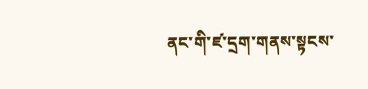ནང་གི་ཛ་དྲག་གནས་སྟངས་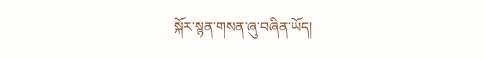སྐོར་སྙན་གསན་ཞུ་བཞིན་ཡོད།